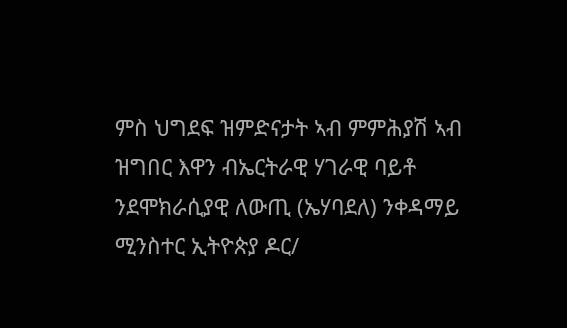ምስ ህግደፍ ዝምድናታት ኣብ ምምሕያሽ ኣብ ዝግበር እዋን ብኤርትራዊ ሃገራዊ ባይቶ ንደሞክራሲያዊ ለውጢ (ኤሃባደለ) ንቀዳማይ ሚንስተር ኢትዮጵያ ዶር/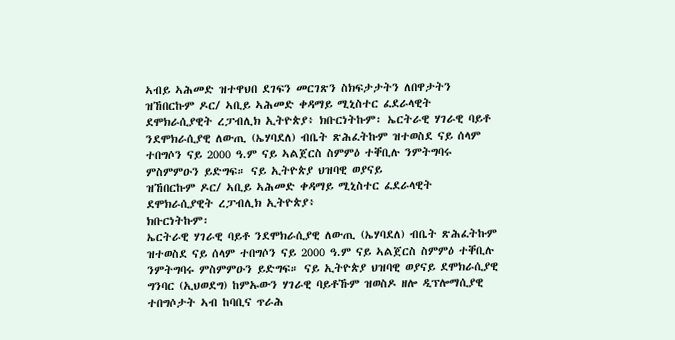ኣብይ ኣሕመድ ዝተዋህበ ደገፍን መርገጽን ስክፍታታትን ለበዋታትን
ዝኸበርኩም ዶር/ ኣቢይ ኣሕመድ ቀዳማይ ሚኒስተር ፈደራላዊት ደሞክራሲያዊት ረፓብሊክ ኢትዮጵያ፥ ክቡርነትኩም፡ ኤርትራዊ ሃገራዊ ባይቶ ንደሞክራሲያዊ ለውጢ (ኤሃባደለ) ብቤት ጽሕፈትኩም ዝተወስደ ናይ ሰላም ተበግሶን ናይ 2000 ዓ.ም ናይ ኣልጀርስ ስምምዕ ተቐቢሉ ንምትግባሩ ምስምምዑን ይድግፍ። ናይ ኢትዮጵያ ህዝባዊ ወያናይ
ዝኸበርኩም ዶር/ ኣቢይ ኣሕመድ ቀዳማይ ሚኒስተር ፈደራላዊት ደሞክራሲያዊት ረፓብሊክ ኢትዮጵያ፥
ክቡርነትኩም፡
ኤርትራዊ ሃገራዊ ባይቶ ንደሞክራሲያዊ ለውጢ (ኤሃባደለ) ብቤት ጽሕፈትኩም ዝተወስደ ናይ ሰላም ተበግሶን ናይ 2000 ዓ.ም ናይ ኣልጀርስ ስምምዕ ተቐቢሉ ንምትግባሩ ምስምምዑን ይድግፍ። ናይ ኢትዮጵያ ህዝባዊ ወያናይ ደሞክራሲያዊ ግንባር (ኢህወደግ) ከምኡውን ሃገራዊ ባይቶኹም ዝወስዶ ዘሎ ዲፕሎማሲያዊ ተበግሶታት ኣብ ከባቢና ጥራሕ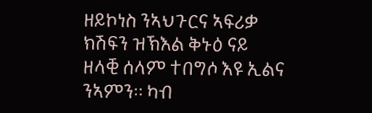ዘይኮነስ ንኣህጉርና ኣፍሪቃ ክሽፍን ዝኽእል ቅኑዕ ናይ ዘላቒ ሰላም ተበግሶ እዩ ኢልና ንኣምን። ካብ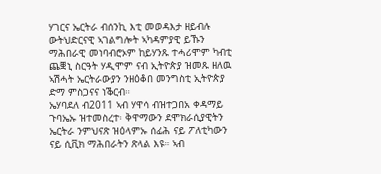ሃገርና ኤርትራ ብሰንኪ እቲ መወዳእታ ዘይብሉ ውትህድርናዊ ኣገልግሎት ኣካዳምያዊ ይኹን ማሕበራዊ መነባብሮኦም ከይሃንጹ ተሓሪሞም ካብቲ ጨቛኒ ስርዓት ሃዲሞም ናብ ኢትዮጵያ ዝመጹ ዘለዉ ኣሽሓት ኤርትራውያን ንዘዕቆበ መንግስቲ ኢትዮጵያ ድማ ምስጋናና ነቕርብ።
ኤሃባደለ ብ2011 ኣብ ሃዋሳ ብዝተጋበአ ቀዳማይ ጉባኤኡ ዝተመስረተ፡ ቅዋማውን ደሞክራሲያዊትን ኤርትራ ንምህናጽ ዝዕላምኡ ሰፊሕ ናይ ፖለቲካውን ናይ ሲቪክ ማሕበራትን ጽላል እዩ። ኣብ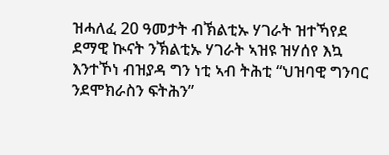ዝሓለፈ 20 ዓመታት ብኽልቲኡ ሃገራት ዝተኻየደ ደማዊ ኲናት ንኽልቲኡ ሃገራት ኣዝዩ ዝሃሰየ እኳ እንተኾነ ብዝያዳ ግን ነቲ ኣብ ትሕቲ “ህዝባዊ ግንባር ንደሞክራስን ፍትሕን”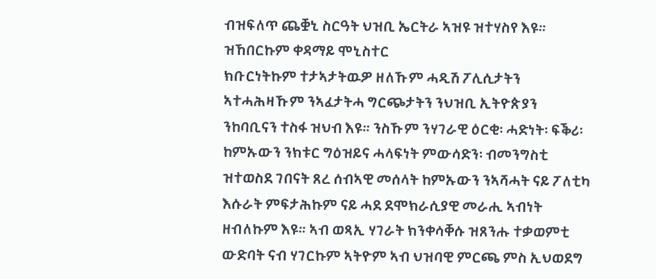ብዝፍለጥ ጨቛኒ ስርዓት ህዝቢ ኤርትራ ኣዝዩ ዝተሃስየ እዩ።
ዝኸበርኩም ቀዳማይ ሞኒስተር
ክቡርነትኩም ተታኣታትዉዎ ዘለኹም ሓዲሽ ፖሊሲታትን ኣተሓሕዛኹም ንኣፈታትሓ ግርጭታትን ንህዝቢ ኢትዮጵያን ንከባቢናን ተስፋ ዝህብ እዩ። ንስኹም ንሃገራዊ ዕርቂ፡ ሓድነት፡ ፍቕሪ፡ ከምኡውን ንክቱር ግዕዝይና ሓላፍነት ምውሳድን፡ ብመንግስቲ ዝተወስደ ገበናት ጸረ ሰብኣዊ መሰላት ከምኡውን ንኣሻሓት ናይ ፖለቲካ እሱራት ምፍታሕኩም ናይ ሓደ ደሞክራሲያዊ መራሒ ኣብነት ዘብለኩም እዩ። ኣብ ወጻኢ ሃገራት ክንቀሳቐሱ ዝጸንሑ ተቃወምቲ ውድባት ናብ ሃገርኩም ኣትዮም ኣብ ህዝባዊ ምርጫ ምስ ኢህወደግ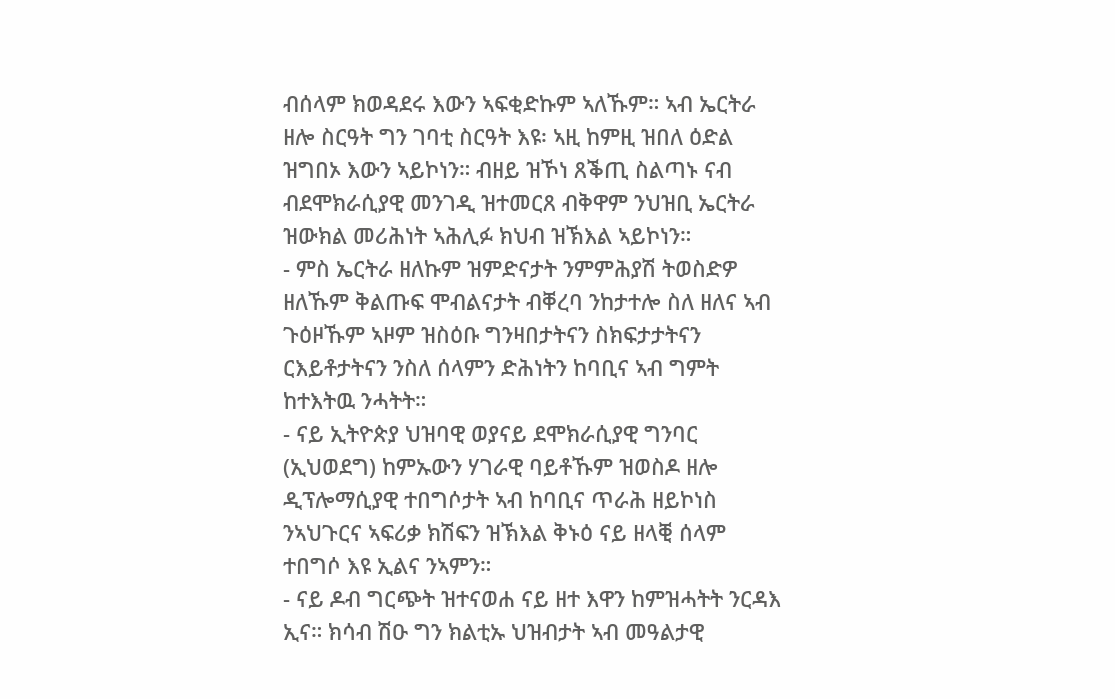ብሰላም ክወዳደሩ እውን ኣፍቂድኩም ኣለኹም። ኣብ ኤርትራ ዘሎ ስርዓት ግን ገባቲ ስርዓት እዩ፡ ኣዚ ከምዚ ዝበለ ዕድል ዝግበኦ እውን ኣይኮነን። ብዘይ ዝኾነ ጸቕጢ ስልጣኑ ናብ ብደሞክራሲያዊ መንገዲ ዝተመርጸ ብቅዋም ንህዝቢ ኤርትራ ዝውክል መሪሕነት ኣሕሊፉ ክህብ ዝኽእል ኣይኮነን።
- ምስ ኤርትራ ዘለኩም ዝምድናታት ንምምሕያሽ ትወስድዎ ዘለኹም ቅልጡፍ ሞብልናታት ብቐረባ ንከታተሎ ስለ ዘለና ኣብ ጉዕዞኹም ኣዞም ዝስዕቡ ግንዛበታትናን ስክፍታታትናን ርእይቶታትናን ንስለ ሰላምን ድሕነትን ከባቢና ኣብ ግምት ከተእትዉ ንሓትት።
- ናይ ኢትዮጵያ ህዝባዊ ወያናይ ደሞክራሲያዊ ግንባር (ኢህወደግ) ከምኡውን ሃገራዊ ባይቶኹም ዝወስዶ ዘሎ ዲፕሎማሲያዊ ተበግሶታት ኣብ ከባቢና ጥራሕ ዘይኮነስ ንኣህጉርና ኣፍሪቃ ክሽፍን ዝኽእል ቅኑዕ ናይ ዘላቒ ሰላም ተበግሶ እዩ ኢልና ንኣምን።
- ናይ ዶብ ግርጭት ዝተናወሐ ናይ ዘተ እዋን ከምዝሓትት ንርዳእ ኢና። ክሳብ ሽዑ ግን ክልቲኡ ህዝብታት ኣብ መዓልታዊ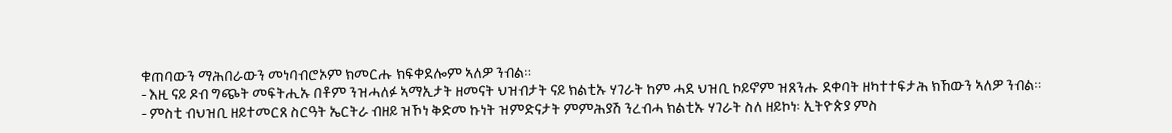ቁጠባውን ማሕበራውን መነባብሮኦም ክመርሑ ክፍቀደሎም ኣለዎ ንብል።
- እዚ ናይ ዶብ ግጭት መፍትሒኡ በቶም ንዝሓለፉ ኣማኢታት ዘመናት ህዝብታት ናይ ክልቲኡ ሃገራት ከም ሓደ ህዝቢ ኮይኖም ዝጸንሑ ደቀባት ዘካተተፍታሕ ክኸውን ኣለዎ ንብል።
- ምስቲ ብህዝቢ ዘይተመርጸ ስርዓት ኤርትራ ብዘይ ዝኾነ ቅድመ ኩነት ዝምድናታት ምምሕያሽ ንረብሓ ክልቲኡ ሃገራት ስለ ዘይኮነ፡ ኢትዮጵያ ምስ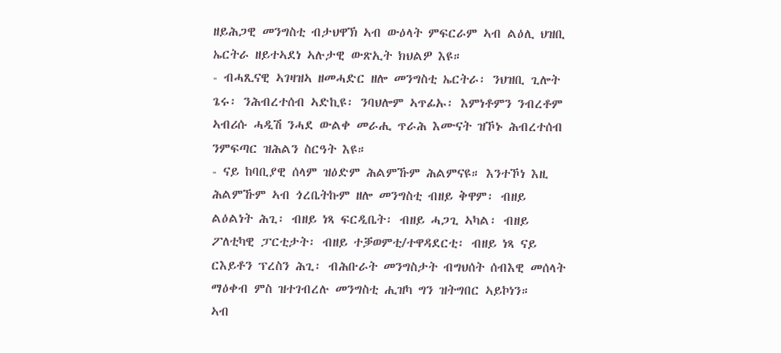ዘይሕጋዊ መንግስቲ ብታህዋኽ ኣብ ውዕላት ምፍርራም ኣብ ልዕሊ ህዝቢ ኤርትራ ዘይተኣደነ ኣሉታዊ ውጽኢት ክህልዎ እዩ።
- ብሓጺናዊ ኣገዛዝኣ ዘመሓድር ዘሎ መንግስቲ ኤርትራ፡ ንህዝቢ ጊሎት ጌሩ፡ ንሕብረተሰብ ኣድኪዩ፡ ንባህሎም ኣጥፊኡ፡ እምነቶምን ንብረቶም ኣብሪሱ ሓዲሽ ንሓደ ውልቀ መራሒ ጥራሕ እሙናት ዝኾኑ ሕብረተሰብ ንምፍጣር ዝሕልን ስርዓት እዩ።
- ናይ ከባቢያዊ ሰላም ዝዕድም ሕልምኹም ሕልምናዩ። እንተኾነ እዚ ሕልምኹም ኣብ ጎረቤትኩም ዘሎ መንግስቲ ብዘይ ቅዋም፡ ብዘይ ልዕልነት ሕጊ፡ ብዘይ ነጻ ፍርዲቤት፡ ብዘይ ሓጋጊ ኣካል፡ ብዘይ ፖለቲካዊ ፓርቲታት፡ ብዘይ ተቓወምቲ/ተዋዳደርቲ፡ ብዘይ ነጻ ናይ ርእይቶን ፕረስን ሕጊ፡ ብሕቡራት መንግስታት ብግህሰት ሰብእዊ መሰላት ማዕቀብ ምስ ዝተገብረሉ መንግስቲ ሒዝካ ግን ዝትግበር ኣይኮነን።
ኣብ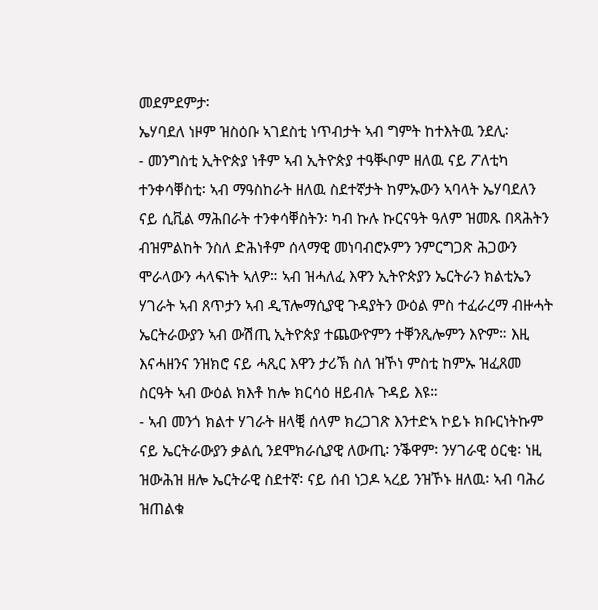መደምደምታ፡
ኤሃባደለ ነዞም ዝስዕቡ ኣገደስቲ ነጥብታት ኣብ ግምት ከተእትዉ ንደሊ፡
- መንግስቲ ኢትዮጵያ ነቶም ኣብ ኢትዮጵያ ተዓቚቦም ዘለዉ ናይ ፖለቲካ ተንቀሳቐስቲ፡ ኣብ ማዓስከራት ዘለዉ ስደተኛታት ከምኡውን ኣባላት ኤሃባደለን ናይ ሲቪል ማሕበራት ተንቀሳቐስትን፡ ካብ ኩሉ ኩርናዓት ዓለም ዝመጹ በጻሕትን ብዝምልከት ንስለ ድሕነቶም ሰላማዊ መነባብሮኦምን ንምርግጋጽ ሕጋውን ሞራላውን ሓላፍነት ኣለዎ። ኣብ ዝሓለፈ እዋን ኢትዮጵያን ኤርትራን ክልቲኤን ሃገራት ኣብ ጸጥታን ኣብ ዲፕሎማሲያዊ ጉዳያትን ውዕል ምስ ተፈራረማ ብዙሓት ኤርትራውያን ኣብ ውሽጢ ኢትዮጵያ ተጨውዮምን ተቐንጺሎምን እዮም። እዚ እናሓዘንና ንዝክሮ ናይ ሓጺር እዋን ታሪኽ ስለ ዝኾነ ምስቲ ከምኡ ዝፈጸመ ስርዓት ኣብ ውዕል ክእቶ ከሎ ክርሳዕ ዘይብሉ ጉዳይ እዩ።
- ኣብ መንጎ ክልተ ሃገራት ዘላቒ ሰላም ክረጋገጽ እንተድኣ ኮይኑ ክቡርነትኩም ናይ ኤርትራውያን ቃልሲ ንደሞክራሲያዊ ለውጢ፡ ንቕዋም፡ ንሃገራዊ ዕርቂ፡ ነዚ ዝውሕዝ ዘሎ ኤርትራዊ ስደተኛ፡ ናይ ሰብ ነጋዶ ኣረይ ንዝኾኑ ዘለዉ፡ ኣብ ባሕሪ ዝጠልቁ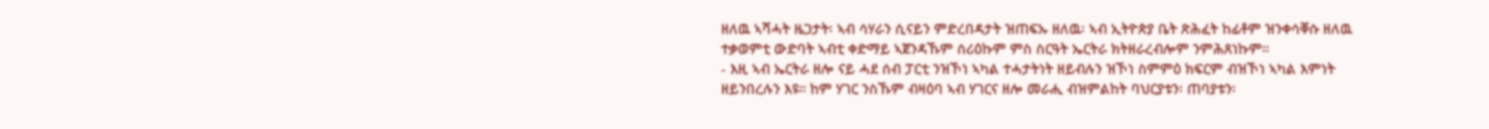ዘለዉ ኣሻሓት ዜጋታት፡ ኣብ ሳሃራን ሲናይን ምድረበዳታት ዝጠፍኡ ዘለዉ፡ ኣብ ኢትዮጵያ ቤት ጽሕፈት ከፊቶም ዝንቀሳቐሱ ዘለዉ ተቃወምቲ ውድባት ኣብቲ ቀድማይ ኣጀንዳኹም ሰሪዕኩም ምስ ስርዓት ኤርትራ ክትዘራረብሎም ንምሕጸነኩም።
- እዚ ኣብ ኤርትራ ዘሎ ናይ ሓደ ሰብ ፓርቲ ንዝኾነ ኣካል ተሓታትነት ዘይብሉን ዝኾነ ስምምዕ ክፍርም ብዝኾነ ኣካል እምነት ዘይንበረሉን እዩ። ከም ሃገር ንስኹም ብዛዕባ ኣብ ሃገርና ዘሎ መራሒ ብዝምልከት ባህርያቱን፡ ጠባያቱን፡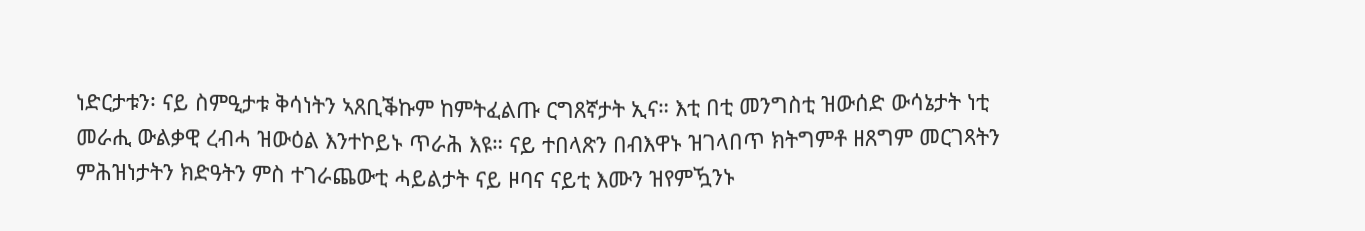ነድርታቱን፡ ናይ ስምዒታቱ ቅሳነትን ኣጸቢቕኩም ከምትፈልጡ ርግጸኛታት ኢና። እቲ በቲ መንግስቲ ዝውሰድ ውሳኔታት ነቲ መራሒ ውልቃዊ ረብሓ ዝውዕል እንተኮይኑ ጥራሕ እዩ። ናይ ተበላጽን በብእዋኑ ዝገላበጥ ክትግምቶ ዘጸግም መርገጻትን ምሕዝነታትን ክድዓትን ምስ ተገራጨውቲ ሓይልታት ናይ ዞባና ናይቲ እሙን ዝየምዃንኑ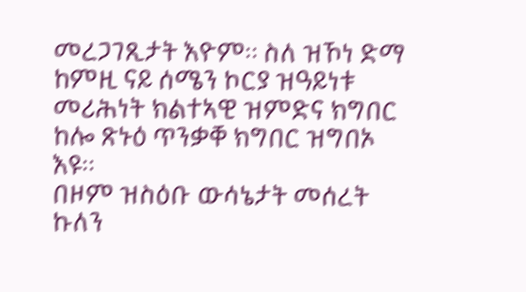መረጋገጺታት እዮም። ስለ ዝኾነ ድማ ከምዚ ናይ ሰሜን ኮርያ ዝዓይነቱ መሪሕነት ክልተኣዊ ዝምድና ክግበር ከሎ ጽኑዕ ጥንቃቐ ክግበር ዝግበኦ እዩ።
በዞም ዝስዕቡ ውሳኔታት መሰረት ኩለን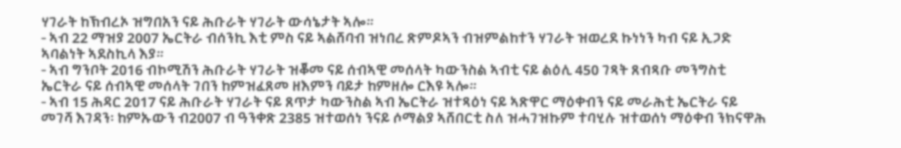ሃገራት ከኽብረኦ ዝግበአን ናይ ሕቡራት ሃገራት ውሳኔታት ኣሎ።
- ኣብ 22 ማዝያ 2007 ኤርትራ ብሰንኪ እቲ ምስ ናይ ኣልሸባብ ዝነበረ ጽምዶኣን ብዝምልከተን ሃገራት ዝወረደ ኩነነን ካብ ናይ ኢጋድ ኣባልነት ኣደስኪላ እያ።
- ኣብ ግንቦት 2016 ብኮሚሽን ሕቡራት ሃገራት ዝቖመ ናይ ሰብኣዊ መሰላት ካውንስል ኣብቲ ናይ ልዕሊ 450 ገጻት ጸብጻቡ መንግስቲ ኤርትራ ናይ ሰብኣዊ መሰላት ገበን ከምዝፈጸመ ዘእምን ባይታ ከምዘሎ ርእዩ ኣሎ።
- ኣብ 15 ሕዳር 2017 ናይ ሕቡራት ሃገራት ናይ ጸጥታ ካውንስል ኣብ ኤርትራ ዝተጻዕነ ናይ ኣጽዋር ማዕቀብን ናይ መራሕቲ ኤርትራ ናይ መገሻ እገዳን፡ ከምኡውን ብ2007 ብ ዓንቀጽ 2385 ዝተወሰነ ንናይ ሶማልያ ኣሸበርቲ ስለ ዝሓገዝኩም ተባሂሉ ዝተወሰነ ማዕቀብ ንክናዋሕ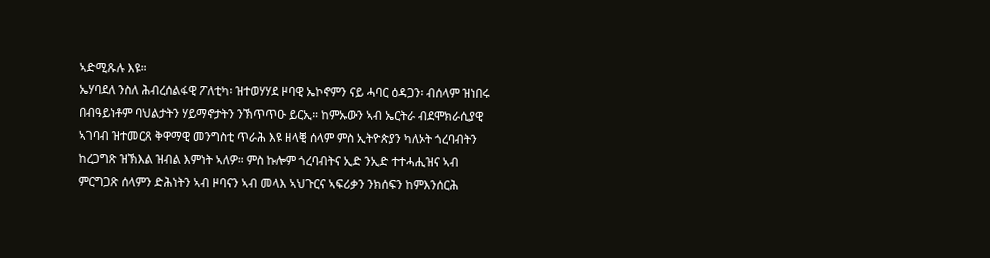ኣድሚጹሉ እዩ።
ኤሃባደለ ንስለ ሕብረሰልፋዊ ፖለቲካ፡ ዝተወሃሃደ ዞባዊ ኤኮኖምን ናይ ሓባር ዕዳጋን፡ ብሰላም ዝነበሩ በብዓይነቶም ባህልታትን ሃይማኖታትን ንኽጥጥዑ ይርኢ። ከምኡውን ኣብ ኤርትራ ብደሞክራሲያዊ ኣገባብ ዝተመርጸ ቅዋማዊ መንግስቲ ጥራሕ እዩ ዘላቒ ሰላም ምስ ኢትዮጵያን ካለኦት ጎረባብትን ከረጋግጽ ዝኽእል ዝብል እምነት ኣለዎ። ምስ ኩሎም ጎረባብትና ኢድ ንኢድ ተተሓሒዝና ኣብ ምርግጋጽ ሰላምን ድሕነትን ኣብ ዞባናን ኣብ መላእ ኣህጉርና ኣፍሪቃን ንክሰፍን ከምእንሰርሕ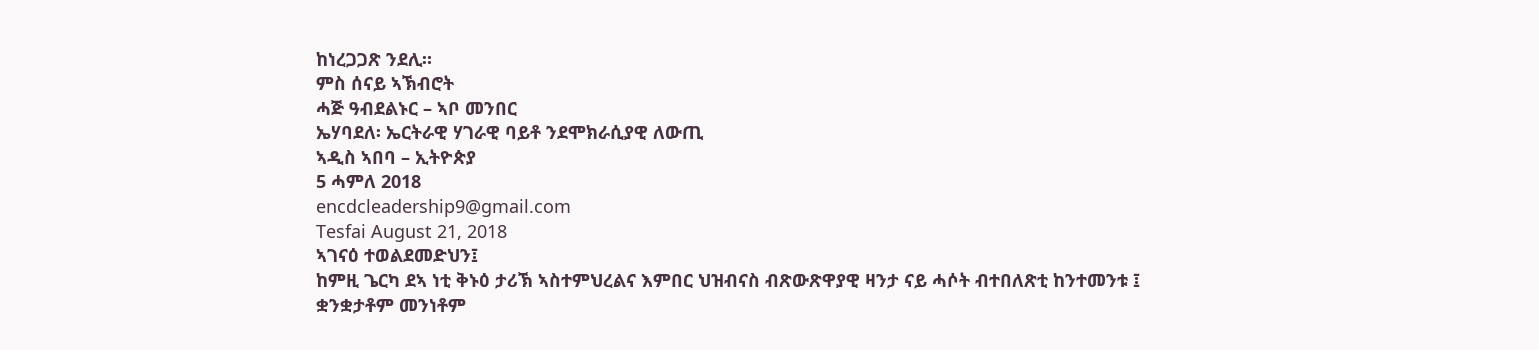ከነረጋጋጽ ንደሊ።
ምስ ሰናይ ኣኽብሮት
ሓጅ ዓብደልኑር – ኣቦ መንበር
ኤሃባደለ፡ ኤርትራዊ ሃገራዊ ባይቶ ንደሞክራሲያዊ ለውጢ
ኣዲስ ኣበባ – ኢትዮጵያ
5 ሓምለ 2018
encdcleadership9@gmail.com
Tesfai August 21, 2018
ኣገናዕ ተወልደመድህን፤
ከምዚ ጌርካ ደኣ ነቲ ቅኑዕ ታሪኽ ኣስተምህረልና እምበር ህዝብናስ ብጽውጽዋያዊ ዛንታ ናይ ሓሶት ብተበለጽቲ ከንተመንቱ ፤ ቋንቋታቶም መንነቶም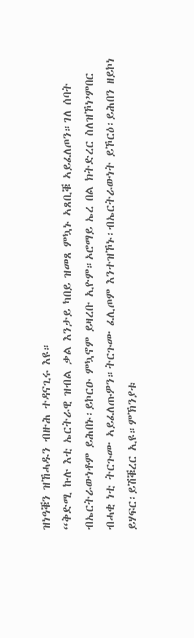ዝነዓቑን ዝኸሓዱን ብዙሕ ተዳናጊሩ እዩ።
“ቅድሚ ኩሉ እቲ ኤርትራዊ ዝብል ቃል እንታይ ካበይ ዝመጸ ምኳኑ ኣጸቢቑ ኣይፈለጦን።ገለ ሰባት ብኤርትራውነቶም ይሕበኑ፡ይኮርዑ ምኳኖም ይዛረቡ ኢዮም።ኦሮማይ ኤረ በል ክትድረር ስለዝኾነ’ምበር ብሓቂ ነቲ ትርጉሙ ኣይፈለጡዎን።ትርጉሙ ፈሊጦም እንተዝኾኑ፡ብኤርትራውነት ይኾርዕ፡ይሕበን ዘይኮነ ይሃፍር፡ይሽቑረር ኢዩ።ምኽንያቱ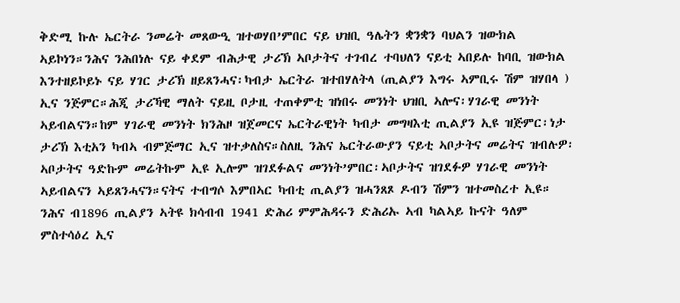ቅድሚ ኩሉ ኤርትራ ንመሬት መጸውዒ ዝተወሃበ’ምበር ናይ ህዝቢ ዓሌትን ቋንቋን ባህልን ዝውክል ኣይኮነን።ንሕና ንሕበነሉ ናይ ቀደም ብሕታዊ ታሪኽ ኣቦታትና ተገብረ ተባህለን ናይቲ ኣበይሉ ከባቢ ዝውክል እንተዘይኮይኑ ናይ ሃገር ታሪኽ ዘይጸንሓና፡ካብታ ኤርትራ ዝተበሃለትላ (ጢልያን እግሩ ኣምቢሩ ሽም ዝሃበላ ) ኢና ንጅምር።ሕጂ ታሪኻዊ ማለት ናይዚ ቦታዚ ተጠቀምቲ ዝነበሩ መንነት ህዝቢ ኣሎና፡ሃገራዊ መንነት ኣይብልናን።ከም ሃገራዊ መንነት ክንሕዞ ዝጀመርና ኤርትራዊነት ካብታ መግዛእቲ ጢልያን ኢዩ ዝጅምር፡ነታ ታሪኽ እቲአን ካብኣ ብምጅማር ኢና ዝተቃለስና።ስለዚ ንሕና ኤርትራውያን ናይቲ ኣቦታትና መሬትና ዝብሉዎ፡ኣቦታትና ዓድኩም መሬትኩም ኢዩ ኢሎም ዝገደፉልና መንነት’ምበር፡ኣቦታትና ዝገደፉዎ ሃገራዊ መንነት ኣይብልናን ኣይጸንሓናን።ናትና ተብግሶ እምበኣር ካብቲ ጢልያን ዝሓንጸጾ ዶብን ሽምን ዝተመስረተ ኢዩ።
ንሕና ብ1896 ጢልያን ኣትዩ ክሳብብ 1941 ድሕሪ ምምሕዳሩን ድሕሪኡ ኣብ ካልኣይ ኩናት ዓለም ምስተሳዕረ ኢና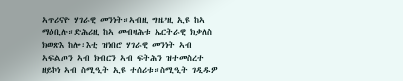ኣጥሪናዮ ሃገራዊ መንነት።ኣብዚ ግዜ’ዚ ኢዩ ከኣ ማዕቢሉ።ድሕሪዚ ከኣ መብዛሕቱ ኤርትራዊ ክቃለስ ክወጽእ ከሎ፡እቲ ዝነበሮ ሃገራዊ መንነት ኣብ ኣፍልጦን ኣብ ክብርን ኣብ ፍትሕን ዝተመስረተ ዘይኮነ ኣብ ስሚዒት ኢዩ ተሰሪቱ።ስሚዒት ገዲዱዎ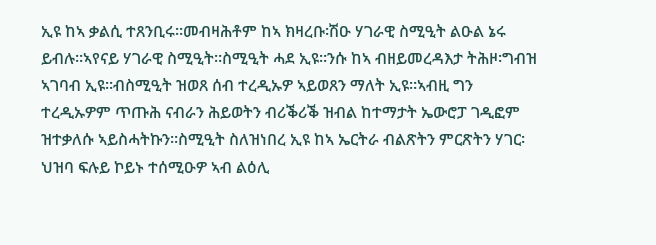ኢዩ ከኣ ቃልሲ ተጸንቢሩ።መብዛሕቶም ከኣ ክዛረቡ፡ሽዑ ሃገራዊ ስሚዒት ልዑል ኔሩ ይብሉ።ኣየናይ ሃገራዊ ስሚዒት።ስሚዒት ሓደ ኢዩ።ንሱ ከኣ ብዘይመረዳእታ ትሕዞ፡ግብዝ ኣገባብ ኢዩ።ብስሚዒት ዝወጸ ሰብ ተረዲኡዎ ኣይወጸን ማለት ኢዩ።ኣብዚ ግን ተረዲኡዎም ጥጡሕ ናብራን ሕይወትን ብሪቕሪቕ ዝብል ከተማታት ኤውሮፓ ገዲፎም ዝተቃለሱ ኣይስሓትኩን።ስሚዒት ስለዝነበረ ኢዩ ከኣ ኤርትራ ብልጽትን ምርጽትን ሃገር፡ህዝባ ፍሉይ ኮይኑ ተሰሚዑዎ ኣብ ልዕሊ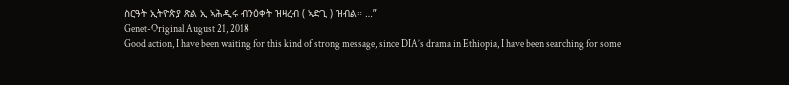ስርዓት ኢትዮጵያ ጽል ኢ ኣሕዲሩ ብንዕቀት ዝዛረብ ( ኣድጊ ) ዝብል። …”
Genet-Original August 21, 2018
Good action, I have been waiting for this kind of strong message, since DIA’s drama in Ethiopia, I have been searching for some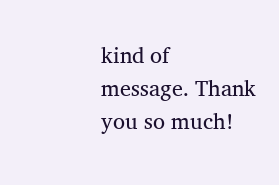kind of message. Thank you so much!